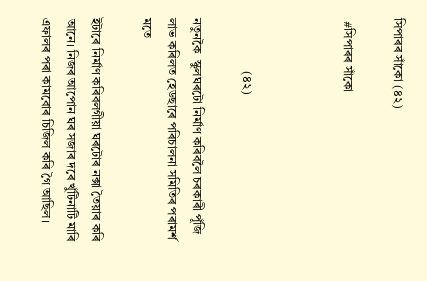সিপাৰৰ সাঁকো (৪২)

 #সিপাৰৰ সাঁকো



                 (৪২)

নতুনকৈ  স্কুলঘৰটো নিৰ্মাণ কৰিবলৈ চৰকাৰী পূঁজি লাভ কৰিলত হেডছাৰে পৰিচালনা সমিতিৰ পৰামৰ্শ মতে

ইটাৰে নিৰ্মাণ কৰিবলগীয়া ঘৰটোৰ নক্সা তৈয়াৰ কৰি আনে। নিজৰ আপোন ঘৰ সজাৰ দৰে খুঁটিনাটি মাৰি এফালৰ পৰা কামবোৰ চিজিল কৰি গৈ আছিল।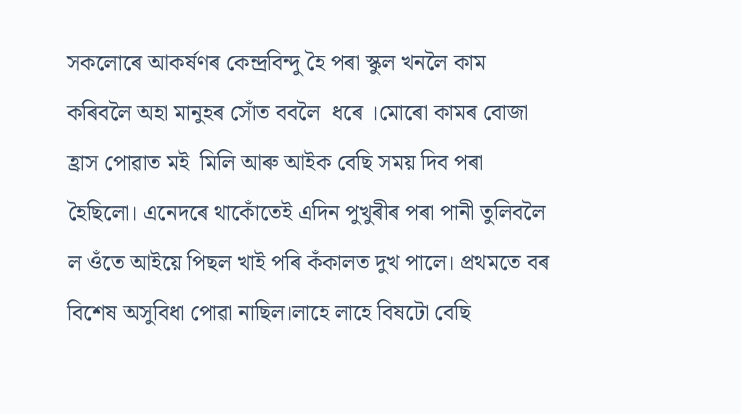সকলোৰে আকৰ্ষণৰ কেন্দ্ৰবিন্দু হৈ পৰা স্কুল খনলৈ কাম কৰিবলৈ অহা মানুহৰ সোঁত ববলৈ  ধৰে ।মোৰো কামৰ বোজা হ্ৰাস পোৱাত মই  মিলি আৰু আইক বেছি সময় দিব পৰা হৈছিলো। এনেদৰে থাকোঁতেই এদিন পুখুৰীৰ পৰা পানী তুলিবলৈ ল ওঁতে আইয়ে পিছল খাই পৰি কঁকালত দুখ পালে। প্ৰথমতে বৰ বিশেষ অসুবিধা পোৱা নাছিল।লাহে লাহে বিষটো বেছি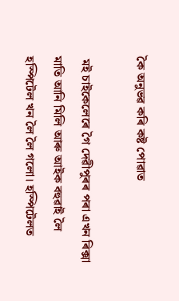কৈ অনুভৱ কৰি কষ্ট পোৱাত

 মই চাইকেলেৰে গৈ দেৱীপুৰৰ পৰা এখন ৰিক্সা মাতি আনি মিলি আৰু আইক বহুৱাই লৈ হস্পিটেল খন লৈ লৈ গলো। হস্পিটেলত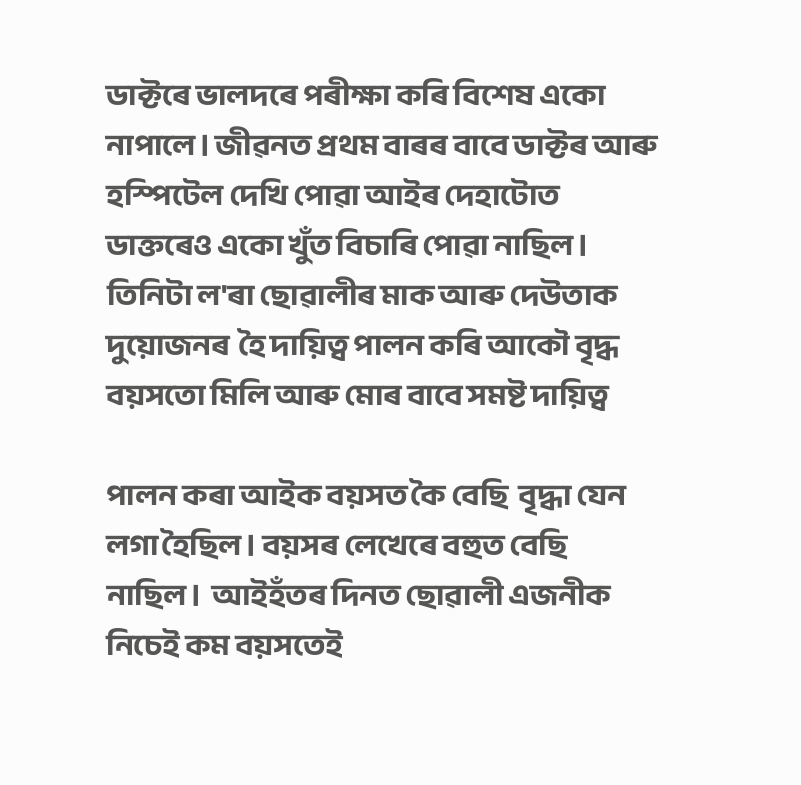ডাক্টৰে ভালদৰে পৰীক্ষা কৰি বিশেষ একো নাপালে। জীৱনত প্ৰথম বাৰৰ বাবে ডাক্টৰ আৰু হস্পিটেল দেখি পোৱা আইৰ দেহাটোত ডাক্তৰেও একো খুঁত বিচাৰি পোৱা নাছিল। তিনিটা ল'ৰা ছোৱালীৰ মাক আৰু দেউতাক দুয়োজনৰ  হৈ দায়িত্ব পালন কৰি আকৌ বৃদ্ধ বয়সতো মিলি আৰু মোৰ বাবে সমষ্ট দায়িত্ব

পালন কৰা আইক বয়সত কৈ বেছি  বৃদ্ধা যেন লগা হৈছিল। বয়সৰ লেখেৰে বহুত বেছি নাছিল।  আইহঁতৰ দিনত ছোৱালী এজনীক নিচেই কম বয়সতেই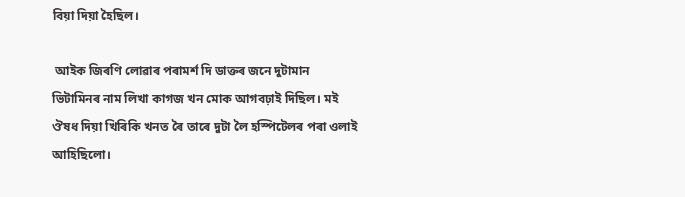বিয়া দিয়া হৈছিল।

 আইক জিৰণি লোৱাৰ পৰামৰ্শ দি ডাক্তৰ জনে দুটামান ভিটামিনৰ নাম লিখা কাগজ খন মোক আগবঢ়াই দিছিল। মই ঔষধ দিয়া খিৰিকি খনত ৰৈ তাৰে দুটা লৈ হস্পিটেলৰ পৰা ওলাই আহিছিলো।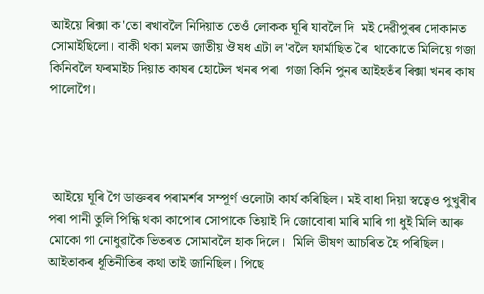আইয়ে ৰিক্সা ক'তো ৰখাবলৈ নিদিয়াত তেওঁ লোকক ঘূৰি যাবলৈ দি  মই দেৱীপুৰৰ দোকানত সোমাইছিলো। বাকী থকা মলম জাতীয় ঔষধ এটা ল'বলৈ ফাৰ্মাছিত ৰৈ  থাকোতে মিলিয়ে গজা কিনিবলৈ ফৰমাইচ দিয়াত কাষৰ হোটেল খনৰ পৰা  গজা কিনি পুনৰ আইহতঁৰ ৰিক্সা খনৰ কাষ পালোগৈ।




 আইয়ে ঘূৰি গৈ ডাক্তৰৰ পৰামৰ্শৰ সম্পূৰ্ণ ওলোটা কাৰ্য কৰিছিল। মই বাধা দিয়া স্বত্বেও পুখুৰীৰ পৰা পানী তুলি পিন্ধি থকা কাপোৰ সোপাকে তিয়াই দি জোবোৰা মাৰি মাৰি গা ধুই মিলি আৰু মোকো গা নোধুৱাকৈ ভিতৰত সোমাবলৈ হাক দিলে।  মিলি ভীষণ আচৰিত হৈ পৰিছিল। আইতাকৰ ধূতিনীতিৰ কথা তাই জানিছিল। পিছে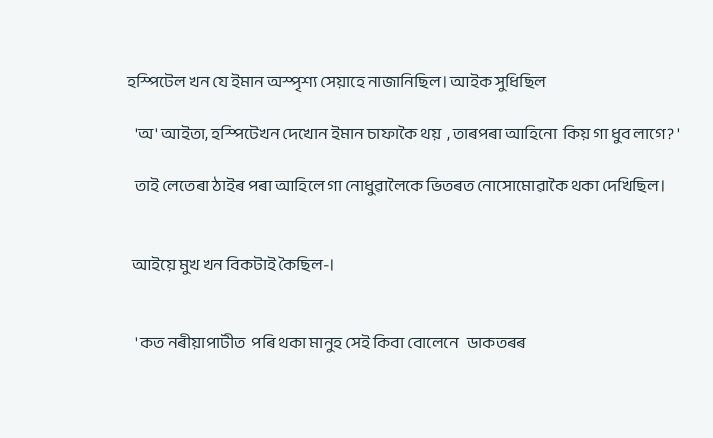হস্পিটেল খন যে ইমান অস্পৃশ্য সেয়াহে নাজানিছিল। আইক সুধিছিল

   'অ' আইতা, হস্পিটেখন দেখোন ইমান চাফাকৈ থয়  , তাৰপৰা আহিনো  কিয় গা ধুব লাগে? '

   তাই লেতেৰা ঠাইৰ পৰা আহিলে গা নোধুৱালৈকে ভিতৰত নোসোমোৱাকৈ থকা দেখিছিল।


  আইয়ে মুখ খন বিকটাই কৈছিল-।


   ' কত নৰীয়াপাটীত  পৰি থকা মানুহ সেই কিবা বোলেনে   ডাকতৰৰ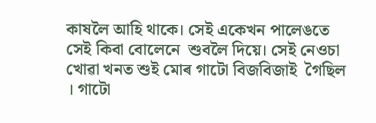কাষলৈ আহি থাকে। সেই একেখন পালেঙতে  সেই কিবা বোলেনে  শুবলৈ দিয়ে। সেই নেওচা খোৱা খনত শুই মোৰ গাটো বিজবিজাই  গৈছিল । গাটো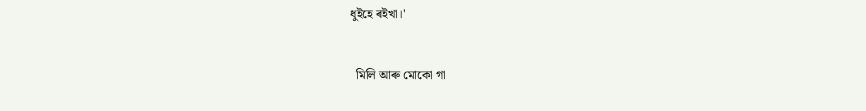ধুইহে ৰইখা।'


  মিলি আৰু মোকো গা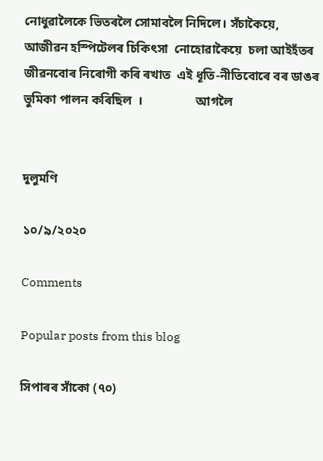নোধুৱালৈকে ভিতৰলৈ সোমাবলৈ নিদিলে। সঁচাকৈয়ে,   আজীৱন হস্পিটেলৰ চিকিৎসা  নোহোৱাকৈয়ে  চলা আইহঁতৰ জীৱনবোৰ নিৰোগী কৰি ৰখাত  এই ধূতি-নীতিবোৰে বৰ ডাঙৰ ভুমিকা পালন কৰিছিল  ।                 আগলৈ


দুলুমণি

১০/৯/২০২০

Comments

Popular posts from this blog

সিপাৰৰ সাঁকো (৭০)